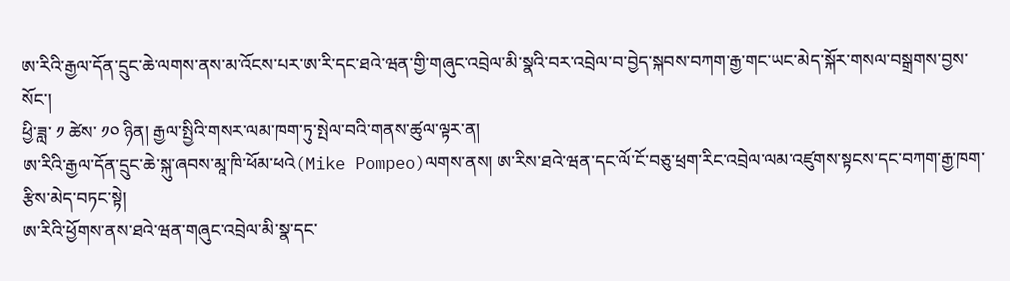ཨ་རིའི་རྒྱལ་དོན་དྲུང་ཆེ་ལགས་ནས་མ་འོངས་པར་ཨ་རི་དང་ཐའེ་ཝན་གྱི་གཞུང་འབྲེལ་མི་སྣའི་བར་འབྲེལ་བ་བྱེད་སྐབས་བཀག་རྒྱ་གང་ཡང་མེད་སྐོར་གསལ་བསྒྲགས་བྱས་སོང་།
ཕྱི་ཟླ་ ༡ ཚེས་ ༡༠ ཉིན། རྒྱལ་སྤྱིའི་གསར་ལམ་ཁག་ཏུ་སྤེལ་བའི་གནས་ཚུལ་ལྟར་ན།
ཨ་རིའི་རྒྱལ་དོན་དྲུང་ཆེ་སྐུ་ཞབས་མཱ་ཁི་ཕོམ་ཕའེ(Mike Pompeo)ལགས་ནས། ཨ་རིས་ཐའེ་ཝན་དང་ལོ་ངོ་བཅུ་ཕྲག་རིང་འབྲེལ་ལམ་འཛུགས་སྟངས་དང་བཀག་རྒྱ་ཁག་རྩིས་མེད་བཏང་སྟེ།
ཨ་རིའི་ཕྱོགས་ནས་ཐའེ་ཝན་གཞུང་འབྲེལ་མི་སྣ་དང་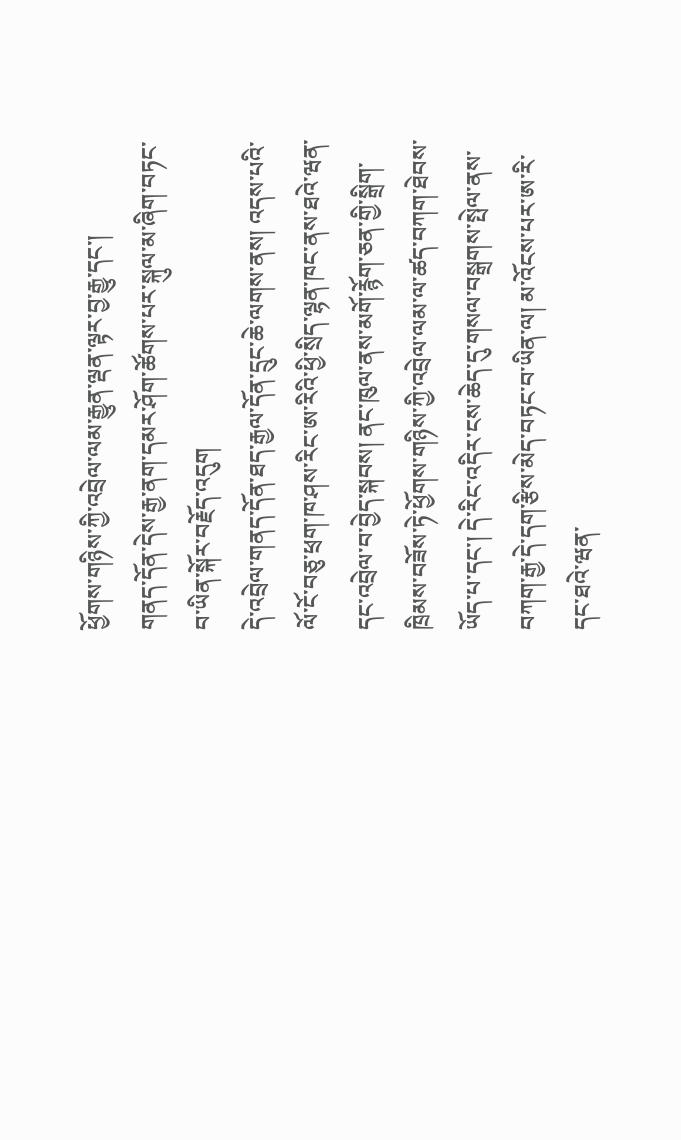ཕྱོགས་གཉིས་ཀྱི་འབྲེལ་ལམ་རྒྱུན་ལྡན་ལྟར་བྱ་རྒྱུ་དང་།
གནད་དོན་དེས་རྒྱ་ནག་དམར་ཤོག་ཚོགས་པར་སྐུལ་མ་ཞིག་བཏང་བ་ཡིན་སྐོར་བརྗོད་འདུག
དེ་འབྲེལ་གནད་དོན་ཐད་རྒྱལ་དོན་དྲུང་ཆེ་ལགས་ནས། འདས་པའི་ལོ་ངོ་བཅུ་ཕྲག་ཁ་ཤས་རིང་ཨ་རིའི་ཕྱི་སྲིད་ལྷན་ཁང་ནས་ཐའེ་ཝན་དང་འབྲེལ་བ་བྱེད་སྐབས། ནང་ཁུལ་ནས་མགོ་རྙོག་ཅན་གྱི་སྒྲིག་ཁྲིམས་བཟོས་ཏེ་ཕྱོགས་གཉིས་ཀྱི་འབྲེལ་ལམ་ལ་ཚད་བཀག་ཐེབས་ཡོད་པ་དང་། དེ་རིང་འདིར་ངས་ཆེད་དུ་གསལ་བསྒྲགས་སྤེལ་ནས་བཀག་རྒྱ་དེ་དག་རྩིས་མེད་བཏང་བ་ཡིན་ལ། མ་འོངས་པར་ཨ་རི་དང་ཐའེ་ཝན་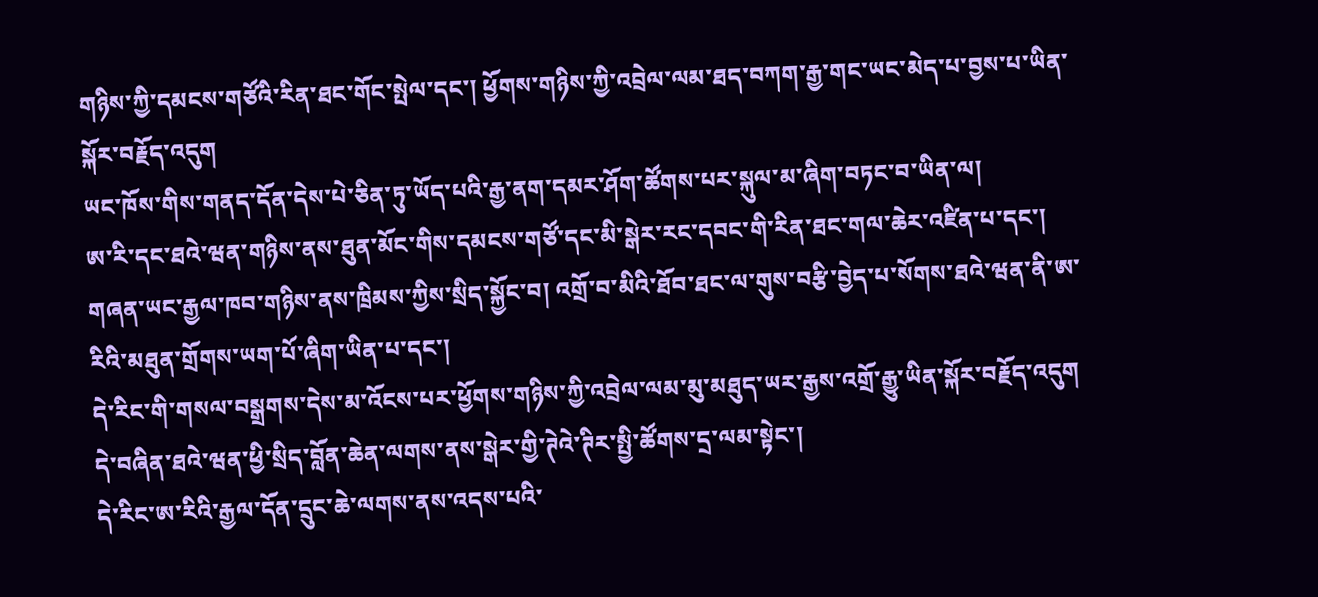གཉིས་ཀྱི་དམངས་གཙོའི་རིན་ཐང་གོང་སྤེལ་དང་། ཕྱོགས་གཉིས་ཀྱི་འབྲེལ་ལམ་ཐད་བཀག་རྒྱ་གང་ཡང་མེད་པ་བྱས་པ་ཡིན་སྐོར་བརྗོད་འདུག
ཡང་ཁོས་གིས་གནད་དོན་དེས་པེ་ཅིན་ཏུ་ཡོད་པའི་རྒྱ་ནག་དམར་ཤོག་ཚོགས་པར་སྐུལ་མ་ཞིག་བཏང་བ་ཡིན་ལ།
ཨ་རི་དང་ཐའེ་ཝན་གཉིས་ནས་ཐུན་མོང་གིས་དམངས་གཙོ་དང་མི་སྒེར་རང་དབང་གི་རིན་ཐང་གལ་ཆེར་འཛིན་པ་དང་།
གཞན་ཡང་རྒྱལ་ཁབ་གཉིས་ནས་ཁྲིམས་ཀྱིས་སྲིད་སྐྱོང་བ། འགྲོ་བ་མིའི་ཐོབ་ཐང་ལ་གུས་བརྩི་བྱེད་པ་སོགས་ཐའེ་ཝན་ནི་ཨ་རིའི་མཐུན་གྲོགས་ཡག་པོ་ཞིག་ཡིན་པ་དང་།
དེ་རིང་གི་གསལ་བསྒྲགས་དེས་མ་འོངས་པར་ཕྱོགས་གཉིས་ཀྱི་འབྲེལ་ལམ་མུ་མཐུད་ཡར་རྒྱས་འགྲོ་རྒྱུ་ཡིན་སྐོར་བརྗོད་འདུག
དེ་བཞིན་ཐའེ་ཝན་ཕྱི་སྲིད་བློན་ཆེན་ལགས་ནས་སྒེར་གྱི་ཊེའེ་ཊིར་སྤྱི་ཚོགས་དྲ་ལམ་སྟེང་།
དེ་རིང་ཨ་རིའི་རྒྱལ་དོན་དྲུང་ཆེ་ལགས་ནས་འདས་པའི་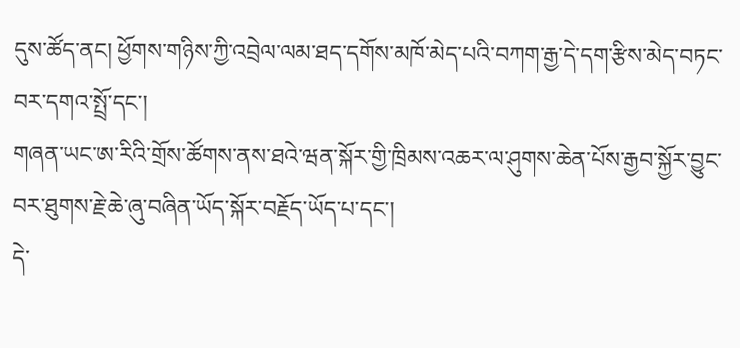དུས་ཚོད་ནང། ཕྱོགས་གཉིས་ཀྱི་འབྲེལ་ལམ་ཐད་དགོས་མཁོ་མེད་པའི་བཀག་རྒྱ་དེ་དག་རྩིས་མེད་བཏང་བར་དགའ་སྤྲོ་དང་།
གཞན་ཡང་ཨ་རིའི་གྲོས་ཚོགས་ནས་ཐའེ་ཝན་སྐོར་གྱི་ཁྲིམས་འཆར་ལ་ཤུགས་ཆེན་པོས་རྒྱབ་སྐྱོར་བྱུང་བར་ཐུགས་རྗེ་ཆེ་ཞུ་བཞིན་ཡོད་སྐོར་བརྗོད་ཡོད་པ་དང་།
དེ་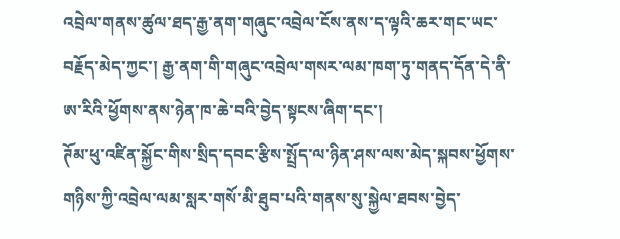འབྲེལ་གནས་ཚུལ་ཐད་རྒྱ་ནག་གཞུང་འབྲེལ་ངོས་ནས་ད་ལྟའི་ཆར་གང་ཡང་བརྗོད་མེད་ཀྱང་། རྒྱ་ནག་གི་གཞུང་འབྲེལ་གསར་ལམ་ཁག་ཏུ་གནད་དོན་དེ་ནི་ཨ་རིའི་ཕྱོགས་ནས་ཉེན་ཁ་ཆེ་བའི་བྱེད་སྟངས་ཞིག་དང་།
ཊོམ་ཕུ་འཛིན་སྐྱོང་གིས་སྲིད་དབང་རྩིས་སྤྲོད་ལ་ཉིན་ཤས་ལས་མེད་སྐབས་ཕྱོགས་གཉིས་ཀྱི་འབྲེལ་ལམ་སླར་གསོ་མི་ཐུབ་པའི་གནས་སུ་སྐྱེལ་ཐབས་བྱེད་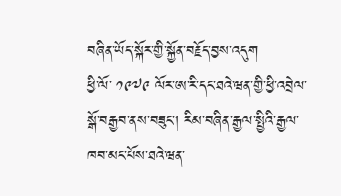བཞིན་ཡོད་སྐོར་གྱི་སྐྱོན་བརྗོད་བྱས་འདུག
ཕྱི་ལོ་ ༡༩༧༩ ལོར་ཨ་རི་དང་ཐའེ་ཝན་གྱི་ཕྱི་འབྲེལ་སྒོ་བརྒྱབ་ནས་བཟུང་། རིམ་བཞིན་རྒྱལ་སྤྱིའི་རྒྱལ་ཁབ་མང་པོས་ཐའེ་ཝན་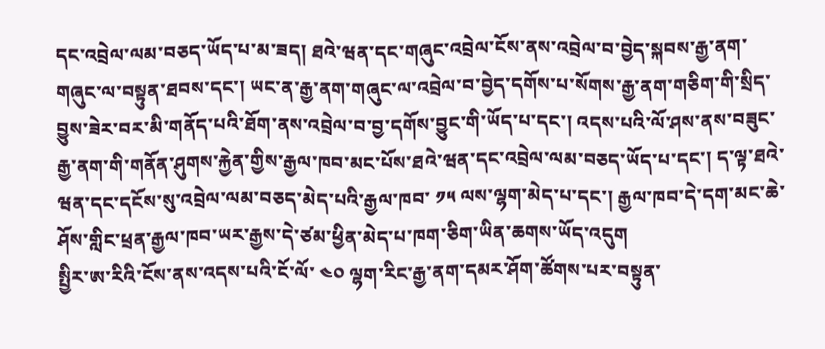དང་འབྲེལ་ལམ་བཅད་ཡོད་པ་མ་ཟད། ཐའེ་ཝན་དང་གཞུང་འབྲེལ་ངོས་ནས་འབྲེལ་བ་བྱེད་སྐབས་རྒྱ་ནག་གཞུང་ལ་བསྟུན་ཐབས་དང་། ཡང་ན་རྒྱ་ནག་གཞུང་ལ་འབྲེལ་བ་བྱེད་དགོས་པ་སོགས་རྒྱ་ནག་གཅིག་གི་སྲིད་བྱུས་ཟེར་བར་མི་གནོད་པའི་ཐོག་ནས་འབྲེལ་བ་བྱ་དགོས་བྱུང་གི་ཡོད་པ་དང་། འདས་པའི་ལོ་ཤས་ནས་བཟུང་རྒྱ་ནག་གི་གནོན་ཤུགས་རྐྱེན་གྱིས་རྒྱལ་ཁབ་མང་པོས་ཐའེ་ཝན་དང་འབྲེལ་ལམ་བཅད་ཡོད་པ་དང་། ད་ལྟ་ཐའེ་ཝན་དང་དངོས་སུ་འབྲེལ་ལམ་བཅད་མེད་པའི་རྒྱལ་ཁབ་ ༡༥ ལས་ལྷག་མེད་པ་དང་། རྒྱལ་ཁབ་དེ་དག་མང་ཆེ་ཤོས་གླིང་ཕྲན་རྒྱལ་ཁབ་ཡར་རྒྱས་དེ་ཙམ་ཕྱིན་མེད་པ་ཁག་ཅིག་ཡིན་ཆགས་ཡོད་འདུག
སྤྱིར་ཨ་རིའི་ངོས་ནས་འདས་པའི་ངོ་ལོ་ ༤༠ ལྷག་རིང་རྒྱ་ནག་དམར་ཤོག་ཚོགས་པར་བསྟུན་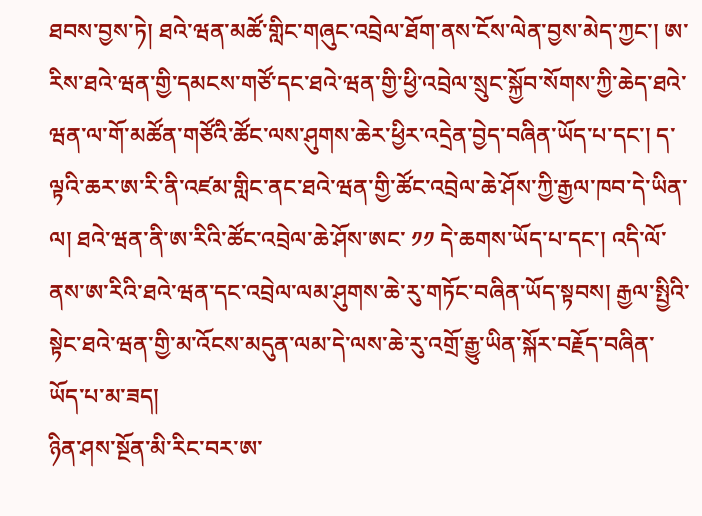ཐབས་བྱས་ཏེ། ཐའེ་ཝན་མཚོ་གླིང་གཞུང་འབྲེལ་ཐོག་ནས་ངོས་ལེན་བྱས་མེད་ཀྱང་། ཨ་རིས་ཐའེ་ཝན་གྱི་དམངས་གཙོ་དང་ཐའེ་ཝན་གྱི་ཕྱི་འབྲེལ་སྲུང་སྐྱོབ་སོགས་ཀྱི་ཆེད་ཐའེ་ཝན་ལ་གོ་མཚོན་གཙོའི་ཚོང་ལས་ཤུགས་ཆེར་ཕྱིར་འདྲེན་བྱེད་བཞིན་ཡོད་པ་དང་། ད་ལྟའི་ཆར་ཨ་རི་ནི་འཛམ་གླིང་ནང་ཐའེ་ཝན་གྱི་ཚོང་འབྲེལ་ཆེ་ཤོས་ཀྱི་རྒྱལ་ཁབ་དེ་ཡིན་ལ། ཐའེ་ཝན་ནི་ཨ་རིའི་ཚོང་འབྲེལ་ཆེ་ཤོས་ཨང་ ༡༡ དེ་ཆགས་ཡོད་པ་དང་། འདི་ལོ་ནས་ཨ་རིའི་ཐའེ་ཝན་དང་འབྲེལ་ལམ་ཤུགས་ཆེ་རུ་གཏོང་བཞིན་ཡོད་སྟབས། རྒྱལ་སྤྱིའི་སྟེང་ཐའེ་ཝན་གྱི་མ་འོངས་མདུན་ལམ་དེ་ལས་ཆེ་རུ་འགྲོ་རྒྱུ་ཡིན་སྐོར་བརྗོད་བཞིན་ཡོད་པ་མ་ཟད།
ཉིན་ཤས་སྔོན་མི་རིང་བར་ཨ་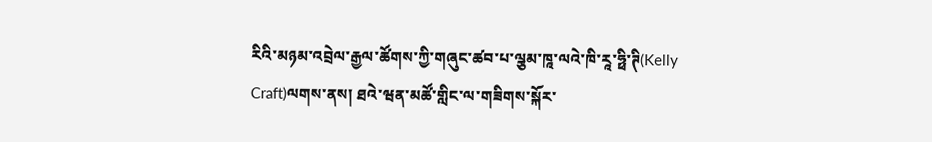རིའི་མཉམ་འབྲེལ་རྒྱལ་ཚོགས་ཀྱི་གཞུང་ཚབ་པ་ལྕམ་ཁཱ་ལའེ་ཁི་རཱ་ཧྥི་ཊི(Kelly Craft)ལགས་ནས། ཐའེ་ཝན་མཚོ་གླིང་ལ་གཟིགས་སྐོར་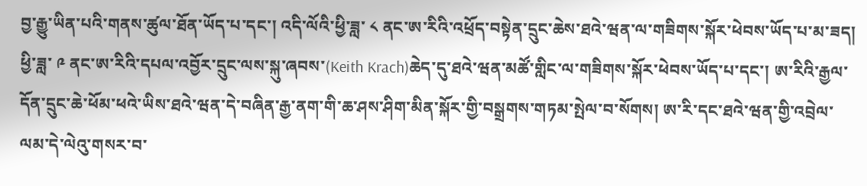བྱ་རྒྱུ་ཡིན་པའི་གནས་ཚུལ་ཐོན་ཡོད་པ་དང་། འདི་ལོའི་ཕྱི་ཟླ་ ༨ ནང་ཨ་རིའི་འཕྲོད་བསྟེན་དྲུང་ཆེས་ཐའེ་ཝན་ལ་གཟིགས་སྐོར་ཕེབས་ཡོད་པ་མ་ཟད། ཕྱི་ཟླ་ ༩ ནང་ཨ་རིའི་དཔལ་འབྱོར་དྲུང་ལས་སྐུ་ཞབས་(Keith Krach)ཆེད་དུ་ཐའེ་ཝན་མཚོ་གླིང་ལ་གཟིགས་སྐོར་ཕེབས་ཡོད་པ་དང་། ཨ་རིའི་རྒྱལ་དོན་དྲུང་ཆེ་ཕོམ་ཕའེ་ཡིས་ཐའེ་ཝན་དེ་བཞིན་རྒྱ་ནག་གི་ཆ་ཤས་ཤིག་མིན་སྐོར་གྱི་བསྒྲགས་གཏམ་སྤེལ་བ་སོགས། ཨ་རི་དང་ཐའེ་ཝན་གྱི་འབྲེལ་ལམ་དེ་ལེའུ་གསར་བ་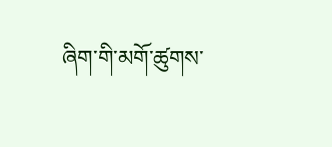ཞིག་གི་མགོ་ཚུགས་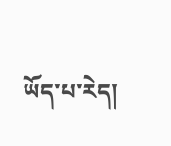ཡོད་པ་རེད།